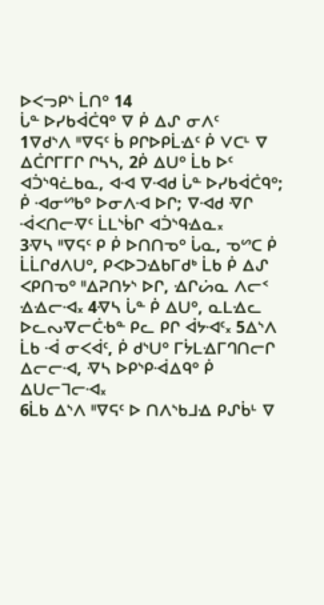ᐅᐸᓓᑭᔅ ᒫᑎᐤ 14
ᒑᓐ ᐅᓯᑲᐋᑖᑫᐤ ᐁ ᑮ ᐃᔑ ᓂᐱᑦ
1ᐁᑯᔅᐱ ᐦᐁᕋᑦ ᑳ ᑭᒋᐅᑭᒫᐎᑦ ᑮ ᐯᑕᒻ ᐁ ᐃᑖᒋᒥᒥᒋ ᒋᓴᓴ, 2ᑮ ᐃᑌᐤ ᒫᑲ ᐅᑦ ᐊᑑᔅᑫᓛᑲᓇ, ᐊᐗ ᐁᐗᑯ ᒑᓐ ᐅᓯᑲᐋᑖᑫᐤ; ᑮ ᐗᓂᔥᑲᐤ ᐅᓂᐱᐗ ᐅᒋ; ᐁᐗᑯ ᐌᒋ ᐙᐸᑎᓕᐌᑦ ᒫᒪᔅᑳᒋ ᐊᑑᔅᑫᐎᓇ᙮
3ᐌᓴ ᐦᐁᕋᑦ ᑭ ᑮ ᐅᑎᑎᓀᐤ ᒑᓇ, ᓀᔥᑕ ᑮ ᒫᒫᒋᑯᐱᑌᐤ, ᑭᐸᐅᑐᐎᑲᒥᑯᒃ ᒫᑲ ᑮ ᐃᔑ ᐸᑭᑎᓀᐤ ᐦᐃᕈᑎᔭᔅ ᐅᒋ, ᐎᒋᔖᓇ ᐱᓕᑉ ᐎᐎᓕᐗ᙮ 4ᐌᓴ ᒑᓐ ᑮ ᐃᑌᐤ, ᓇᒪᐎᓚ ᐅᓚᔓᐌᓕᑖᑾᓐ ᑭᓚ ᑭᒋ ᐋᔭᐗᑦ᙮ 5ᐃᔅᐱ ᒫᑲ ᐙ ᓂᐸᐋᑦ, ᑮ ᑯᔅᑌᐤ ᒥᔮᒪᐎᒥᒉᑎᓕᒋ ᐃᓕᓕᐗ, ᐌᓴ ᐅᑭᔅᑭᐙᐃᑫᐤ ᑮ ᐃᑌᓕᒣᓕᐗ᙮
6ᒫᑲ ᐃᔅᐱ ᐦᐁᕋᑦ ᐅ ᑎᐱᔅᑲᒧᐎ ᑭᔑᑳᒻ ᐁ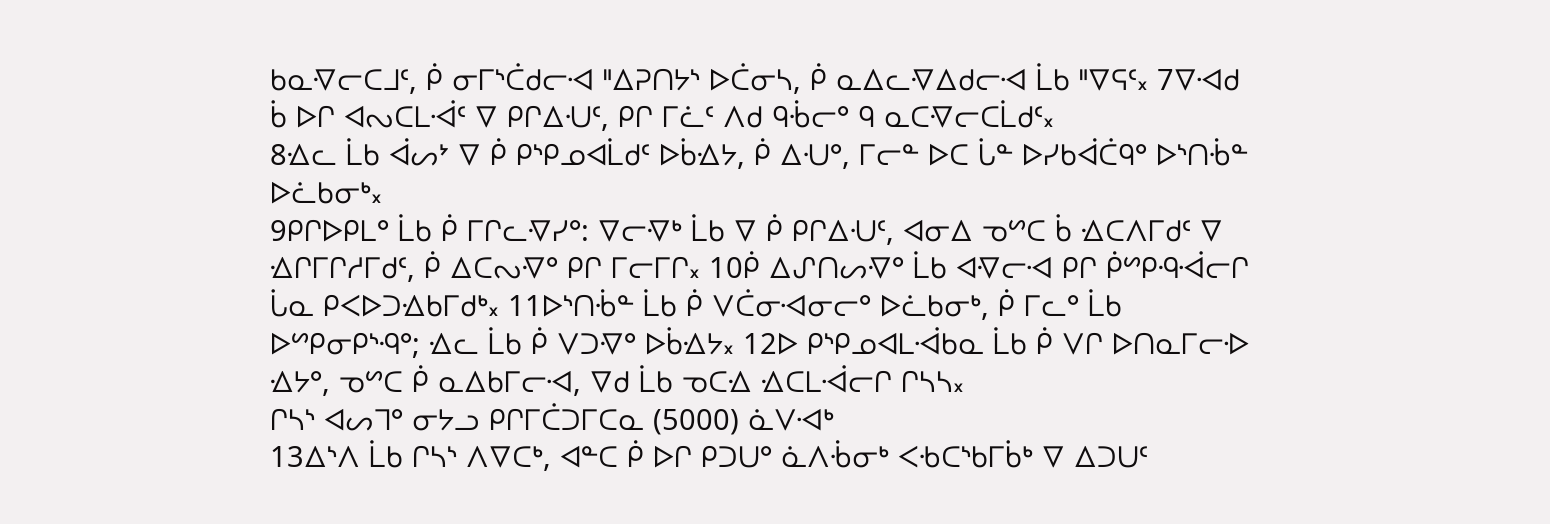ᑲᓇᐌᓕᑕᒧᑦ, ᑮ ᓂᒥᔅᑖᑯᓕᐗ ᐦᐃᕈᑎᔭᔅ ᐅᑖᓂᓴ, ᑮ ᓇᐃᓚᐌᐃᑯᓕᐗ ᒫᑲ ᐦᐁᕋᑦ᙮ 7ᐁᐗᑯ ᑳ ᐅᒋ ᐊᔓᑕᒪᐙᑦ ᐁ ᑭᒋᐃᑗᑦ, ᑭᒋ ᒥᓛᑦ ᐱᑯ ᑫᒀᓕᐤ ᑫ ᓇᑕᐌᓕᑕᒫᑯᑦ᙮
8ᐎᓚ ᒫᑲ ᐋᔕᔾ ᐁ ᑮ ᑭᔅᑭᓄᐊᒫᑯᑦ ᐅᑳᐎᔭ, ᑮ ᐃᑗᐤ, ᒥᓕᓐ ᐅᑕ ᒑᓐ ᐅᓯᑲᐋᑖᑫᐤ ᐅᔅᑎᒀᓐ ᐅᓛᑲᓂᒃ᙮
9ᑭᒋᐅᑭᒪᐤ ᒫᑲ ᑮ ᒥᒋᓚᐌᓯᐤ: ᐁᓕᐌᒃ ᒫᑲ ᐁ ᑮ ᑭᒋᐃᑗᑦ, ᐊᓂᐃ ᓀᔥᑕ ᑳ ᐎᑕᐱᒥᑯᑦ ᐁ ᐎᒋᒥᒋᓱᒥᑯᑦ, ᑮ ᐃᑕᔓᐌᐤ ᑭᒋ ᒥᓕᒥᒋ᙮ 10ᑮ ᐃᔑᑎᔕᐌᐤ ᒫᑲ ᐊᐌᓕᐗ ᑭᒋ ᑮᔥᑭᑴᐙᓕᒋ ᒑᓇ ᑭᐸᐅᑐᐎᑲᒥᑯᒃ᙮ 11ᐅᔅᑎᒀᓐ ᒫᑲ ᑮ ᐯᑖᓂᐗᓂᓕᐤ ᐅᓛᑲᓂᒃ, ᑮ ᒥᓚᐤ ᒫᑲ ᐅᔥᑭᓂᑭᔅᑴᐤ; ᐎᓚ ᒫᑲ ᑮ ᐯᑐᐌᐤ ᐅᑳᐎᔭ᙮ 12ᐅ ᑭᔅᑭᓄᐊᒪᐙᑲᓇ ᒫᑲ ᑮ ᐯᒋ ᐅᑎᓇᒥᓕᐒ ᐎᔭᐤ, ᓀᔥᑕ ᑮ ᓇᐃᑲᒥᓕᐗ, ᐁᑯ ᒫᑲ ᓀᑕᐎ ᐎᑕᒪᐙᓕᒋ ᒋᓴᓴ᙮
ᒋᓴᔅ ᐊᔕᒣᐤ ᓂᔭᓗ ᑭᒋᒥᑖᑐᒥᑕᓇ (5000) ᓈᐯᐗᒃ
13ᐃᔅᐱ ᒫᑲ ᒋᓴᔅ ᐱᐁᑕᒃ, ᐊᓐᑕ ᑮ ᐅᒋ ᑭᑐᑌᐤ ᓈᐱᒀᓂᒃ ᐸᑾᑕᔅᑲᒥᑳᒃ ᐁ ᐃᑐᑌᑦ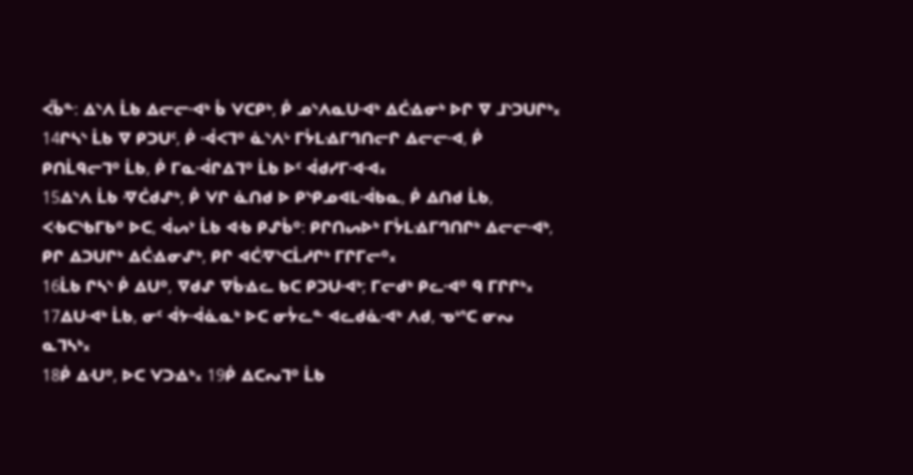ᐹᑳᓐ: ᐃᔅᐱ ᒫᑲ ᐃᓕᓕᐗᒃ ᑳ ᐯᑕᑭᒃ, ᑮ ᓄᔅᐱᓇᑌᐗᒃ ᐃᑖᐎᓂᒃ ᐅᒋ ᐁ ᒧᔅᑐᑌᒋᒃ᙮ 14ᒋᓴᔅ ᒫᑲ ᐁ ᑭᑐᑌᑦ, ᑮ ᐙᐸᒣᐤ ᓈᔅᐱᒡ ᒥᔮᒪᐎᒥᒉᑎᓕᒋ ᐃᓕᓕᐗ, ᑮ ᑭᑎᒫᑫᓕᒣᐤ ᒫᑲ, ᑮ ᒥᓇᐙᒋᐃᒣᐤ ᒫᑲ ᐅᑦ ᐋᑯᓯᒥᐗᐗ᙮
15ᐃᔅᐱ ᒫᑲ ᐌᑖᑯᔑᒃ, ᑮ ᐯᒋ ᓈᑎᑯ ᐅ ᑭᔅᑭᓄᐊᒪᐙᑲᓇ, ᑮ ᐃᑎᑯ ᒫᑲ, ᐸᑾᑕᔅᑲᒥᑲᐤ ᐅᑕ, ᐋᔕᔾ ᒫᑲ ᐊᑾ ᑭᔑᑳᐤ: ᑭᒋᑎᔕᐅᒃ ᒥᔮᒪᐎᒥᒉᑎᒋᒃ ᐃᓕᓕᐗᒃ, ᑭᒋ ᐃᑐᑌᒋᒃ ᐃᑖᐎᓂᔑᒃ, ᑭᒋ ᐊᑖᐌᔅᑕᒫᓱᒋᒃ ᒥᒋᒥᓕᐤ᙮
16ᒫᑲ ᒋᓴᔅ ᑮ ᐃᑌᐤ, ᐁᑯᔑ ᐁᑳᐎᓚ ᑲᑕ ᑭᑐᑌᐗᒃ; ᒥᓕᑯᒃ ᑭᓚᐗᐤ ᑫ ᒥᒋᒋᒃ᙮
17ᐃᑌᐗᒃ ᒫᑲ, ᓂᑦ ᐋᔭᐙᓈᓇᒃ ᐅᑕ ᓂᔮᓚᓐ ᐊᓚᑯᓈᐗᒃ ᐱᑯ, ᓀᔥᑕ ᓂᔓ ᓇᒣᓴᒃ᙮
18ᑮ ᐃᑗᐤ, ᐅᑕ ᐯᑐᐎᒃ᙮ 19ᑮ ᐃᑕᔓᒣᐤ ᒫᑲ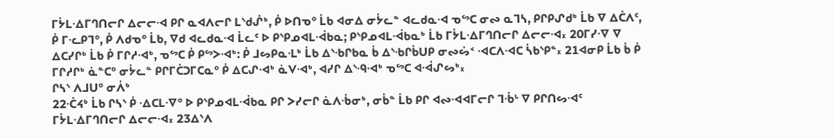ᒥᔮᒪᐎᒥᒉᑎᓕᒋ ᐃᓕᓕᐗ ᑭᒋ ᓇᐊᐱᓕᒋ ᒪᔅᑯᔒᒃ, ᑮ ᐅᑎᓀᐤ ᒫᑲ ᐊᓂᐃ ᓂᔮᓚᓐ ᐊᓚᑯᓇᐗ ᓀᔥᑕ ᓂᔓ ᓇᒣᓴ, ᑭᒋᑭᔑᑯᒃ ᒫᑲ ᐁ ᐃᑖᐱᑦ, ᑮ ᒥᓦᑭᒣᐤ, ᑮ ᐱᑯᓀᐤ ᒫᑲ, ᐁᑯ ᐊᓚᑯᓇᐗ ᒫᓚᑦ ᐅ ᑭᔅᑭᓄᐊᒪᐙᑲᓇ; ᑭᔅᑭᓄᐊᒪᐙᑲᓇᒃ ᒫᑲ ᒥᔮᒪᐎᒥᒉᑎᓕᒋ ᐃᓕᓕᐗ᙮ 20ᒥᓯᐌ ᐁ ᐃᑕᓯᒋᒃ ᒫᑲ ᑮ ᒥᒋᓱᐗᒃ, ᓀᔥᑕ ᑮ ᑭᔥᐳᐗᒃ: ᑮ ᒧᔕᑭᓇᒶᒃ ᒫᑲ ᐃᔅᑾᒋᑲᓇ ᑳ ᐃᔅᑾᒋᑳᑌᑭ ᓂᔓᔖᑉ ᐗᑕᐱᐗᑕ ᓵᑲᔅᑭᓐ᙮ 21ᐊᓂᑭ ᒫᑲ ᑳ ᑮ ᒥᒋᓱᒋᒃ ᓈᓐᑕᐤ ᓂᔮᓚᓐ ᑭᒋᒥᑖᑐᒥᑕᓇᐤ ᑮ ᐃᑕᔑᐗᒃ ᓈᐯᐗᒃ, ᐊᓯᒋ ᐃᔅᑴᐗᒃ ᓀᔥᑕ ᐊᐙᔑᔕᒃ᙮
ᒋᓴᔅ ᐱᒧᑌᐤ ᓂᐲᒃ
22ᑣᔦᒃ ᒫᑲ ᒋᓴᔅ ᑮ ᐎᑕᒪᐌᐤ ᐅ ᑭᔅᑭᓄᐊᒪᐙᑲᓇ ᑭᒋ ᐳᓯᓕᒋ ᓈᐱᒀᓂᒃ, ᓂᑳᓐ ᒫᑲ ᑭᒋ ᐊᔓᐗᐊᒥᓕᒋ ᒣᒀᒡ ᐁ ᑭᒋᑎᔕᐗᑦ ᒥᔮᒪᐎᒥᒉᑎᓕᒋ ᐃᓕᓕᐗ᙮ 23ᐃᔅᐱ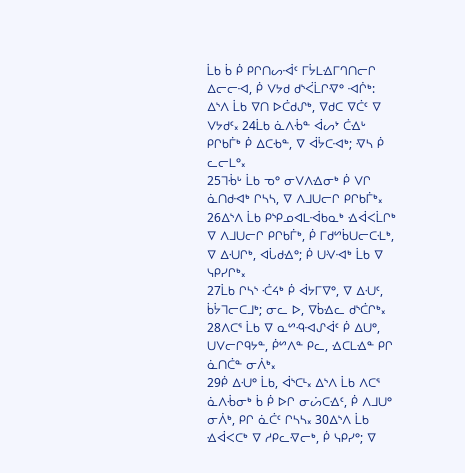ᒫᑲ ᑳ ᑮ ᑭᒋᑎᔕᐙᑦ ᒥᔮᒪᐎᒥᒉᑎᓕᒋ ᐃᓕᓕᐗ, ᑮ ᐯᔭᑯ ᑯᔅᐹᒫᒋᐌᐤ ᐗᒌᒃ: ᐃᔅᐱ ᒫᑲ ᐁᑎ ᐅᑖᑯᔑᒃ, ᐁᑯᑕ ᐁᑖᑦ ᐁ ᐯᔭᑯᑦ᙮ 24ᒫᑲ ᓈᐱᒀᓐ ᐋᔕᔾ ᑖᐎᒡ ᑭᒋᑲᒦᒃ ᑮ ᐃᑕᑾᓐ, ᐁ ᐋᔮᑕᐗᒃ; ᐌᓴ ᑮ ᓚᓕᒪᐤ᙮
25ᒣᒀᒡ ᒫᑲ ᓀᐤ ᓂᐯᐱᐎᓂᒃ ᑮ ᐯᒋ ᓈᑎᑯᐗᒃ ᒋᓴᓴ, ᐁ ᐱᒧᑌᓕᒋ ᑭᒋᑲᒦᒃ᙮ 26ᐃᔅᐱ ᒫᑲ ᑭᔅᑭᓄᐊᒪᐙᑲᓇᒃ ᐎᐋᐸᒫᒋᒃ ᐁ ᐱᒧᑌᓕᒋ ᑭᒋᑲᒦᒃ, ᑮ ᒥᑯᔥᑳᑌᓕᑕᒶᒃ, ᐁ ᐃᑗᒋᒃ, ᐊᒑᑯᐎᐤ; ᑮ ᑌᐺᐗᒃ ᒫᑲ ᐁ ᓭᑭᓯᒋᒃ᙮
27ᒫᑲ ᒋᓴᔅ ᑣᔦᒃ ᑮ ᐋᔭᒥᐁᐤ, ᐁ ᐃᑗᑦ, ᑳᔮᒣᓕᑕᒧᒃ; ᓂᓚ ᐅ, ᐁᑳᐎᓚ ᑯᔅᑖᒋᒃ᙮
28ᐱᑕᕐ ᒫᑲ ᐁ ᓇᔥᑴᐗᔑᐋᑦ ᑮ ᐃᑌᐤ, ᑌᐯᓕᒋᑫᔭᓐ, ᑮᔥᐱᓐ ᑭᓚ, ᐎᑕᒪᐎᓐ ᑭᒋ ᓈᑎᑖᓐ ᓂᐲᒃ᙮
29ᑮ ᐃᑗᐤ ᒫᑲ, ᐋᔅᑕᒻ᙮ ᐃᔅᐱ ᒫᑲ ᐱᑕᕐ ᓈᐱᒀᓂᒃ ᑳ ᑮ ᐅᒋ ᓂᔖᑕᐎᑦ, ᑮ ᐱᒧᑌᐤ ᓂᐲᒃ, ᑭᒋ ᓈᑖᑦ ᒋᓴᓴ᙮ 30ᐃᔅᐱ ᒫᑲ ᐎᐋᐸᑕᒃ ᐁ ᓱᑭᓚᐌᓕᒃ, ᑮ ᓭᑭᓯᐤ; ᐁ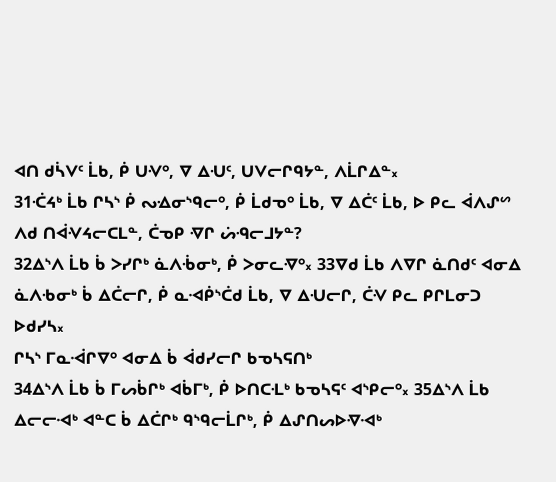ᐊᑎ ᑯᓵᐯᑦ ᒫᑲ, ᑮ ᑌᐺᐤ, ᐁ ᐃᑗᑦ, ᑌᐯᓕᒋᑫᔭᓐ, ᐱᒫᒋᐃᓐ᙮
31ᑣᔦᒃ ᒫᑲ ᒋᓴᔅ ᑮ ᔓᐎᓂᔅᑫᓕᐤ, ᑮ ᒫᑯᓀᐤ ᒫᑲ, ᐁ ᐃᑖᑦ ᒫᑲ, ᐅ ᑭᓚ ᐋᐱᔑᔥ ᐱᑯ ᑎᐋᐺᔦᓕᑕᒪᓐ, ᑖᓀᑭ ᐌᒋ ᔖᑴᓕᒧᔭᓐ?
32ᐃᔅᐱ ᒫᑲ ᑳ ᐳᓯᒋᒃ ᓈᐱᒀᓂᒃ, ᑮ ᐳᓂᓚᐌᐤ᙮ 33ᐁᑯ ᒫᑲ ᐱᐁᒋ ᓈᑎᑯᑦ ᐊᓂᐃ ᓈᐱᑾᓂᒃ ᑳ ᐃᑖᓕᒋ, ᑮ ᓇᐗᑮᔅᑖᑯ ᒫᑲ, ᐁ ᐃᑗᓕᒋ, ᑖᐺ ᑭᓚ ᑭᒋᒪᓂᑐ ᐅᑯᓯᓴ᙮
ᒋᓴᔅ ᒥᓇᐙᒋᐁᐤ ᐊᓂᐃ ᑳ ᐋᑯᓯᓕᒋ ᑲᓀᓴᕋᑎᒃ
34ᐃᔅᐱ ᒫᑲ ᑳ ᒥᔕᑳᒋᒃ ᐊᑳᒥᒃ, ᑮ ᐅᑎᑕᒶᒃ ᑲᓀᓴᕋᑦ ᐊᔅᑭᓕᐤ᙮ 35ᐃᔅᐱ ᒫᑲ ᐃᓕᓕᐗᒃ ᐊᓐᑕ ᑳ ᐃᑖᒋᒃ ᑫᔅᑫᓕᒫᒋᒃ, ᑮ ᐃᔑᑎᔕᐅᐌᐗᒃ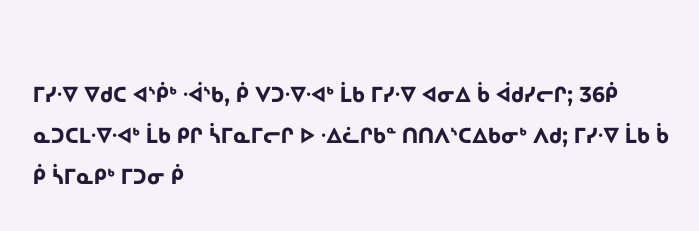ᒥᓯᐌ ᐁᑯᑕ ᐊᔅᑮᒃ ᐙᔅᑲ, ᑮ ᐯᑐᐌᐗᒃ ᒫᑲ ᒥᓯᐌ ᐊᓂᐃ ᑳ ᐋᑯᓯᓕᒋ; 36ᑮ ᓇᑐᑕᒪᐌᐗᒃ ᒫᑲ ᑭᒋ ᓵᒥᓇᒥᓕᒋ ᐅ ᐎᓛᒋᑲᓐ ᑎᑎᐱᔅᑕᐃᑲᓂᒃ ᐱᑯ; ᒥᓯᐌ ᒫᑲ ᑳ ᑮ ᓵᒥᓇᑭᒃ ᒥᑐᓂ ᑮ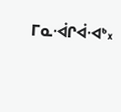ᒥᓇᐙᒋᐋᐗᒃ᙮